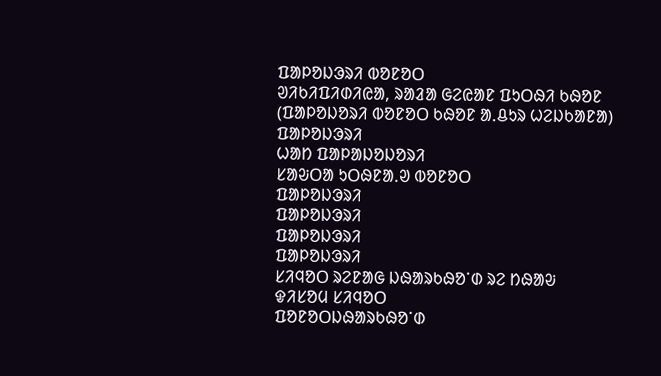ᱯᱟᱞᱚᱡᱳᱨᱤ ᱵᱚᱱᱚᱛ
ᱣᱤᱠᱤᱯᱤᱰᱤᱭᱟ, ᱨᱟᱲᱟ ᱜᱮᱭᱟᱱ ᱯᱩᱛᱷᱤ ᱠᱷᱚᱱ
(ᱯᱟᱞᱚᱡᱚᱨᱤ ᱵᱚᱱᱚᱛ ᱠᱷᱚᱱ ᱟᱹᱪᱩᱨ ᱦᱮᱡᱠᱟᱱᱟ)
ᱯᱟᱞᱚᱡᱳᱨᱤ
ᱦᱟᱴ ᱯᱟᱞᱟᱡᱚᱡᱚᱨᱤ
ᱥᱟᱶᱛᱟ ᱩᱛᱷᱱᱟᱹᱣ ᱵᱚᱱᱚᱛ
ᱯᱟᱞᱚᱡᱳᱨᱤ
ᱯᱟᱞᱚᱡᱳᱨᱤ
ᱯᱟᱞᱚᱡᱳᱨᱤ
ᱯᱟᱞᱚᱡᱳᱨᱤ
ᱥᱤᱧᱚᱛ ᱨᱮᱱᱟᱜ ᱡᱷᱟᱨᱠᱷᱚᱸᱰ ᱨᱮ ᱴᱷᱟᱶ
ᱫᱤᱥᱚᱢ ᱥᱤᱧᱚᱛ
ᱯᱚᱱᱚᱛᱡᱷᱟᱨᱠᱷᱚᱸᱰ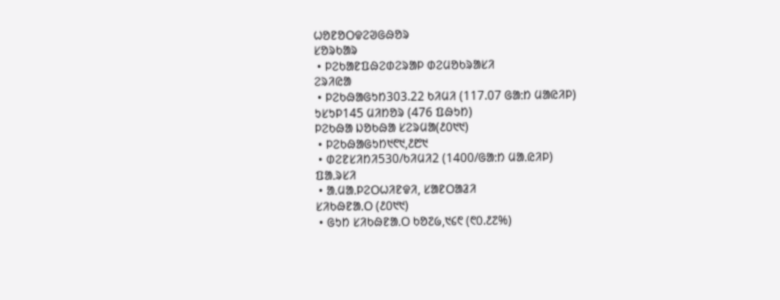ᱦᱚᱱᱚᱛᱫᱮᱣᱜᱷᱚᱨ
ᱥᱚᱨᱠᱟᱨ
 • ᱞᱮᱠᱟᱱᱯᱷᱮᱰᱮᱨᱟᱞ ᱰᱮᱢᱚᱠᱨᱟᱥᱤ
ᱮᱨᱤᱭᱟ
 • ᱞᱮᱠᱷᱟᱜᱩᱴ303.22 ᱠᱤᱢᱤ (117.07 ᱜᱟᱺᱴ ᱢᱟᱭᱤᱞ)
ᱩᱥᱩᱞ145 ᱢᱤᱴᱚᱨ (476 ᱯᱷᱩᱴ)
ᱞᱮᱠᱷᱟ ᱡᱚᱠᱷᱟ ᱥᱮᱨᱢᱟ(᱒᱐᱑᱑)
 • ᱞᱮᱠᱷᱟᱜᱩᱴ᱑᱖᱑,᱒᱘᱑
 • ᱰᱮᱱᱥᱤᱴᱤ530/ᱠᱤᱢᱤ2 (1400/ᱜᱟᱺᱴ ᱢᱟᱹᱭᱤᱞ)
ᱯᱟᱹᱨᱥᱤ
 • ᱟᱹᱢᱟᱹᱞᱮᱛᱦᱤᱱᱫᱤ, ᱥᱟᱱᱛᱟᱲᱤ
ᱥᱤᱠᱷᱱᱟᱹᱛ (᱒᱐᱑᱑)
 • ᱜᱩᱴ ᱥᱤᱠᱷᱱᱟᱹᱛ ᱠᱚ᱗᱙,᱑᱔᱖ (᱖᱐.᱒᱗%)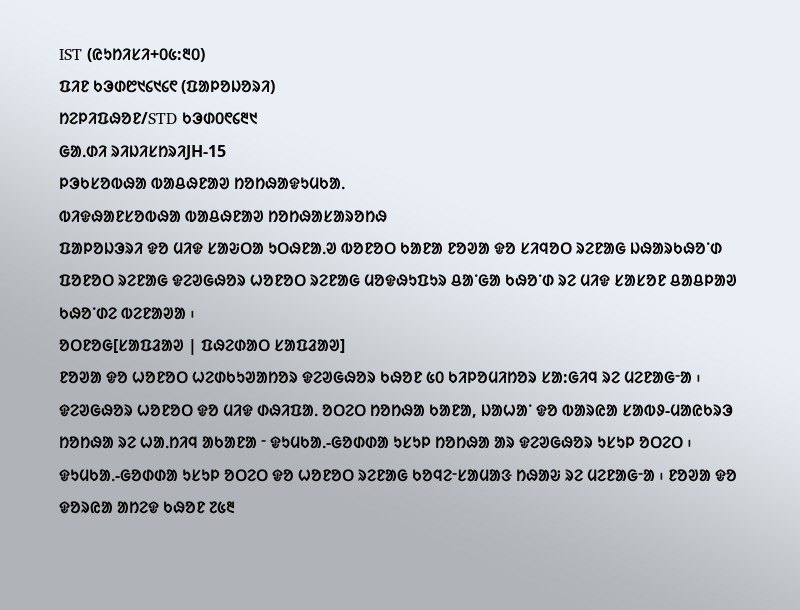IST (ᱭᱩᱴᱤᱥᱤ+᱐᱕:᱓᱐)
ᱯᱤᱱ ᱠᱳᱰ᱘᱑᱔᱑᱔᱖ (ᱯᱟᱞᱚᱡᱚᱨᱤ)
ᱴᱮᱞᱤᱯᱷᱚᱱ/STD ᱠᱳᱰ᱐᱖᱔᱓᱑
ᱜᱟᱹᱰᱤ ᱨᱤᱡᱤᱥᱴᱨᱤJH-15
ᱞᱳᱠᱥᱚᱵᱷᱟ ᱵᱟᱪᱷᱱᱟᱣ ᱴᱚᱴᱷᱟᱫᱩᱢᱠᱟᱹ
ᱵᱤᱫᱷᱟᱱᱥᱚᱵᱷᱟ ᱵᱟᱪᱷᱱᱟᱣ ᱴᱚᱴᱷᱟᱥᱟᱨᱚᱴᱷ
ᱯᱟᱞᱚᱡᱳᱨᱤ ᱫᱚ ᱢᱤᱫ ᱥᱟᱶᱛᱟ ᱩᱛᱷᱱᱟᱹᱣ ᱵᱚᱱᱚᱛ ᱠᱟᱱᱟ ᱱᱚᱣᱟ ᱫᱚ ᱥᱤᱧᱚᱛ ᱨᱮᱱᱟᱜ ᱡᱷᱟᱨᱠᱷᱚᱸᱰ ᱯᱚᱱᱚᱛ ᱨᱮᱱᱟᱜ ᱫᱮᱣᱜᱷᱚᱨ ᱦᱚᱱᱚᱛ ᱨᱮᱱᱟᱜ ᱢᱚᱫᱷᱩᱯᱩᱨ ᱪᱟᱸᱜᱟ ᱠᱷᱚᱸᱰ ᱨᱮ ᱢᱤᱫ ᱥᱟᱥᱚᱱ ᱪᱟᱪᱞᱟᱣ ᱠᱷᱚᱸᱰᱮ ᱵᱮᱱᱟᱣᱟ ᱾
ᱚᱛᱱᱚᱜ[ᱥᱟᱯᱲᱟᱣ | ᱯᱷᱮᱰᱟᱛ ᱥᱟᱯᱲᱟᱣ]
ᱱᱚᱣᱟ ᱫᱚ ᱦᱚᱱᱚᱛ ᱦᱮᱰᱠᱩᱣᱟᱴᱚᱨ ᱫᱮᱣᱜᱷᱚᱨ ᱠᱷᱚᱱ ᱕᱐ ᱠᱤᱞᱚᱢᱤᱴᱚᱨ ᱥᱟ:ᱜᱤᱧ ᱨᱮ ᱢᱮᱱᱟᱜᱼᱟ ᱾
ᱫᱮᱣᱜᱷᱚᱨ ᱦᱚᱱᱚᱛ ᱫᱚ ᱢᱤᱫ ᱰᱷᱤᱯᱟᱹ ᱚᱛᱮᱛ ᱴᱚᱴᱷᱟ ᱠᱟᱱᱟ, ᱡᱟᱦᱟᱸ ᱫᱚ ᱵᱟᱨᱭᱟ ᱥᱟᱵᱽ-ᱢᱟᱭᱠᱨᱳ ᱴᱚᱴᱷᱟ ᱨᱮ ᱦᱟᱹᱴᱤᱧ ᱟᱠᱟᱱᱟ ᱼ ᱫᱩᱢᱠᱟᱹ-ᱜᱚᱰᱰᱟ ᱩᱥᱩᱞ ᱴᱚᱴᱷᱟ ᱟᱨ ᱫᱮᱣᱜᱷᱚᱨ ᱩᱥᱩᱞ ᱚᱛᱮᱛ ᱾ ᱫᱩᱢᱠᱟᱹ-ᱜᱚᱰᱰᱟ ᱩᱥᱩᱞ ᱚᱛᱮᱛ ᱫᱚ ᱦᱚᱱᱚᱛ ᱨᱮᱱᱟᱜ ᱠᱚᱧᱮᱼᱥᱟᱢᱟᱝ ᱴᱷᱟᱶ ᱨᱮ ᱢᱮᱱᱟᱜᱼᱟ ᱾ ᱱᱚᱣᱟ ᱫᱚ ᱫᱚᱨᱭᱟ ᱟᱴᱮᱫ ᱠᱷᱚᱱ ᱗᱕᱓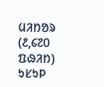ᱢᱤᱴᱚᱨ (᱒,᱔᱗᱐ ᱯᱷᱤᱴ) ᱩᱥᱩᱞ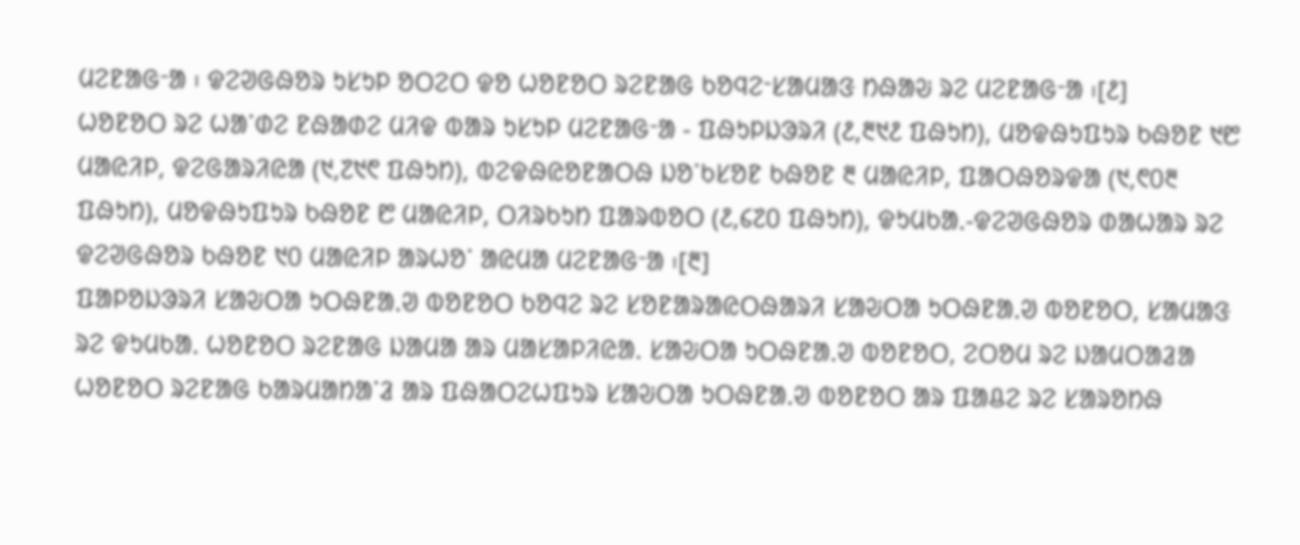ᱢᱮᱱᱟᱜᱼᱟ ᱾ ᱫᱮᱣᱜᱷᱚᱨ ᱩᱥᱩᱞ ᱚᱛᱮᱛ ᱫᱚ ᱦᱚᱱᱚᱛ ᱨᱮᱱᱟᱜ ᱠᱚᱧᱮᱼᱥᱟᱢᱟᱝ ᱴᱷᱟᱶ ᱨᱮ ᱢᱮᱱᱟᱜᱼᱟ ᱾[᱒]
ᱦᱚᱱᱚᱛ ᱨᱮ ᱦᱟᱸᱰᱮ ᱱᱷᱟᱰᱮ ᱢᱤᱫ ᱵᱟᱨ ᱩᱥᱩᱞ ᱢᱮᱱᱟᱜᱼᱟ - ᱯᱷᱩᱞᱡᱳᱨᱤ (᱒,᱓᱑᱒ ᱯᱷᱩᱴ), ᱢᱚᱫᱷᱩᱯᱩᱨ ᱠᱷᱚᱱ ᱑᱘ ᱢᱟᱭᱤᱞ, ᱫᱮᱜᱟᱨᱤᱭᱟ (᱑,᱗᱑᱖ ᱯᱷᱩᱴ), ᱵᱮᱫᱷᱭᱚᱱᱟᱛᱷ ᱡᱚᱸᱠᱥᱚᱱ ᱠᱷᱚᱱ ᱓ ᱢᱟᱭᱤᱞ, ᱯᱟᱛᱷᱚᱨᱫᱟ (᱑,᱖᱐᱓ ᱯᱷᱩᱴ), ᱢᱚᱫᱷᱩᱯᱩᱨ ᱠᱷᱚᱱ ᱘ ᱢᱟᱭᱤᱞ, ᱛᱤᱨᱠᱩᱴ ᱯᱟᱨᱵᱚᱛ (᱒,᱔᱗᱐ ᱯᱷᱩᱴ), ᱫᱩᱢᱠᱟᱹ-ᱫᱮᱣᱜᱷᱚᱨ ᱰᱟᱦᱟᱨ ᱨᱮ ᱫᱮᱣᱜᱷᱚᱨ ᱠᱷᱚᱱ ᱑᱐ ᱢᱟᱭᱤᱞ ᱟᱨᱦᱚᱸ ᱟᱭᱢᱟ ᱢᱮᱱᱟᱜᱼᱟ ᱾[᱓]
ᱯᱟᱞᱚᱡᱳᱨᱤ ᱥᱟᱶᱛᱟ ᱩᱛᱷᱱᱟᱹᱣ ᱵᱚᱱᱚᱛ ᱠᱚᱧᱮ ᱨᱮ ᱥᱚᱱᱟᱨᱟᱭᱛᱷᱟᱨᱤ ᱥᱟᱶᱛᱟ ᱩᱛᱷᱱᱟᱹᱣ ᱵᱚᱱᱚᱛ, ᱥᱟᱢᱟᱝ ᱨᱮ ᱫᱩᱢᱠᱟᱹ ᱦᱚᱱᱚᱛ ᱨᱮᱱᱟᱜ ᱡᱟᱢᱟ ᱟᱨ ᱢᱟᱥᱟᱞᱤᱭᱟᱹ ᱥᱟᱶᱛᱟ ᱩᱛᱷᱱᱟᱹᱣ ᱵᱚᱱᱚᱛ, ᱮᱛᱚᱢ ᱨᱮ ᱡᱟᱢᱛᱟᱲᱟ ᱦᱚᱱᱚᱛ ᱨᱮᱱᱟᱜ ᱠᱟᱨᱢᱟᱴᱟᱸᱲ ᱟᱨ ᱯᱷᱟᱛᱮᱦᱯᱩᱨ ᱥᱟᱶᱛᱟ ᱩᱛᱷᱱᱟᱹᱣ ᱵᱚᱱᱚᱛ ᱟᱨ ᱯᱟᱪᱮ ᱨᱮ ᱥᱟᱨᱚᱴᱷ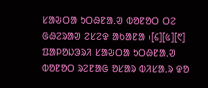ᱥᱟᱶᱛᱟ ᱩᱛᱷᱱᱟᱹᱣ ᱵᱚᱱᱚᱛ ᱛᱮ ᱜᱷᱮᱨᱟᱣ ᱮᱥᱮᱫ ᱟᱠᱟᱱᱟ ᱾[᱔][᱕][᱖]
ᱯᱟᱞᱚᱡᱳᱨᱤ ᱥᱟᱶᱛᱟ ᱩᱛᱷᱱᱟᱹᱣ ᱵᱚᱱᱚᱛ ᱨᱮᱱᱟᱜ ᱚᱥᱟᱨ ᱵᱤᱥᱟᱹᱨ ᱫᱚ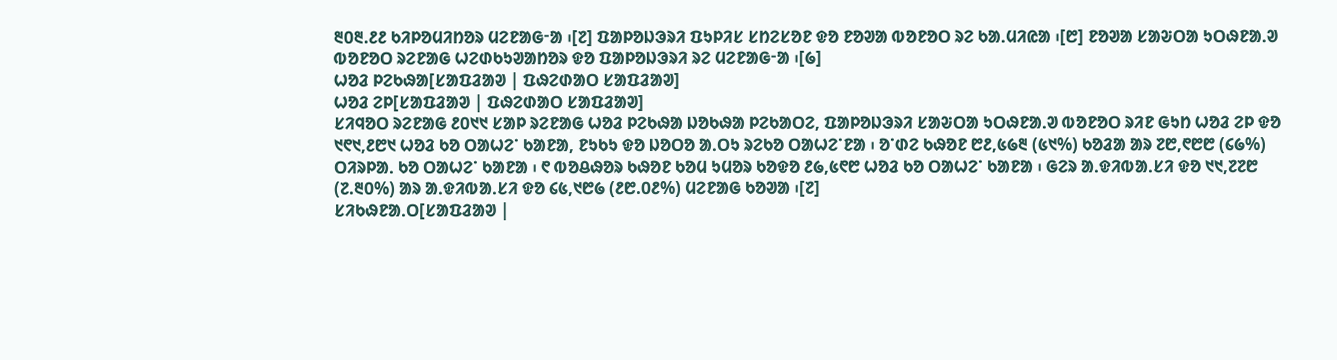᱓᱐᱓.᱒᱒ ᱠᱤᱞᱚᱢᱤᱴᱚᱨ ᱢᱮᱱᱟᱜᱼᱟ ᱾[᱗] ᱯᱟᱞᱚᱡᱳᱨᱤ ᱯᱩᱞᱤᱥ ᱥᱴᱮᱥᱚᱱ ᱫᱚ ᱱᱚᱣᱟ ᱵᱚᱱᱚᱛ ᱨᱮ ᱠᱟᱹᱢᱤᱭᱟ ᱾[᱘] ᱱᱚᱣᱟ ᱥᱟᱶᱛᱟ ᱩᱛᱷᱱᱟᱹᱣ ᱵᱚᱱᱚᱛ ᱨᱮᱱᱟᱜ ᱦᱮᱰᱠᱩᱣᱟᱴᱚᱨ ᱫᱚ ᱯᱟᱞᱚᱡᱳᱨᱤ ᱨᱮ ᱢᱮᱱᱟᱜᱼᱟ ᱾[᱙]
ᱦᱚᱲ ᱞᱮᱠᱷᱟ[ᱥᱟᱯᱲᱟᱣ | ᱯᱷᱮᱰᱟᱛ ᱥᱟᱯᱲᱟᱣ]
ᱦᱚᱲ ᱮᱞ[ᱥᱟᱯᱲᱟᱣ | ᱯᱷᱮᱰᱟᱛ ᱥᱟᱯᱲᱟᱣ]
ᱥᱤᱧᱚᱛ ᱨᱮᱱᱟᱜ ᱒᱐᱑᱑ ᱥᱟᱞ ᱨᱮᱱᱟᱜ ᱦᱚᱲ ᱞᱮᱠᱷᱟ ᱡᱚᱠᱷᱟ ᱞᱮᱠᱟᱛᱮ, ᱯᱟᱞᱚᱡᱳᱨᱤ ᱥᱟᱶᱛᱟ ᱩᱛᱷᱱᱟᱹᱣ ᱵᱚᱱᱚᱛ ᱨᱤᱱ ᱜᱩᱴ ᱦᱚᱲ ᱮᱞ ᱫᱚ ᱑᱖᱑,᱒᱘᱑ ᱦᱚᱲ ᱠᱚ ᱛᱟᱦᱮᱸ ᱠᱟᱱᱟ, ᱱᱩᱠᱩ ᱫᱚ ᱡᱚᱛᱚ ᱟᱹᱛᱩ ᱨᱮᱠᱚ ᱛᱟᱦᱮᱸᱱᱟ ᱾ ᱚᱸᱰᱮ ᱠᱷᱚᱱ ᱘᱒,᱕᱙᱓ (᱕᱑%) ᱠᱚᱲᱟ ᱟᱨ ᱗᱘,᱖᱘᱘ (᱔᱙%) ᱛᱤᱨᱞᱟᱹ ᱠᱚ ᱛᱟᱦᱮᱸ ᱠᱟᱱᱟ ᱾ ᱖ ᱵᱚᱪᱷᱚᱨ ᱠᱷᱚᱱ ᱠᱚᱢ ᱩᱢᱚᱨ ᱠᱚᱫᱚ ᱒᱙,᱕᱖᱘ ᱦᱚᱲ ᱠᱚ ᱛᱟᱦᱮᱸ ᱠᱟᱱᱟ ᱾ ᱜᱮᱨ ᱟᱹᱫᱤᱵᱟᱹᱥᱤ ᱫᱚ ᱑᱑,᱗᱗᱘ (᱗.᱓᱐%) ᱟᱨ ᱟᱹᱫᱤᱵᱟᱹᱥᱤ ᱫᱚ ᱔᱕,᱑᱘᱙ (᱒᱘.᱐᱒%) ᱢᱮᱱᱟᱜ ᱠᱚᱣᱟ ᱾[᱗]
ᱥᱤᱠᱷᱱᱟᱹᱛ[ᱥᱟᱯᱲᱟᱣ |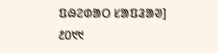ᱯᱷᱮᱰᱟᱛ ᱥᱟᱯᱲᱟᱣ]
᱒᱐᱑᱑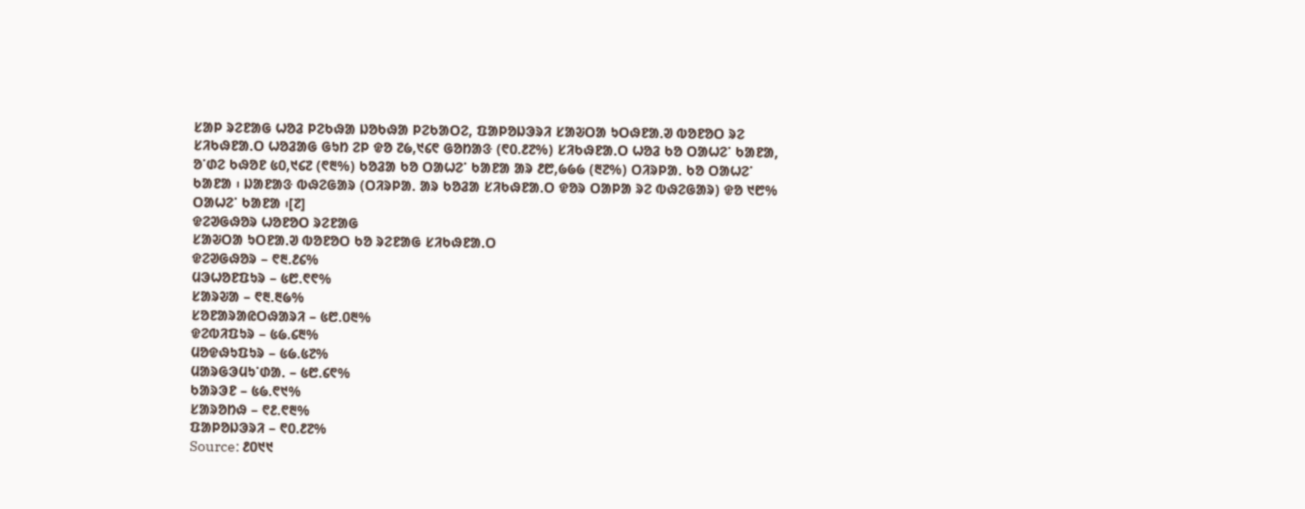ᱥᱟᱞ ᱨᱮᱱᱟᱜ ᱦᱚᱲ ᱞᱮᱠᱷᱟ ᱡᱚᱠᱷᱟ ᱞᱮᱠᱟᱛᱮ, ᱯᱟᱞᱚᱡᱳᱨᱤ ᱥᱟᱶᱛᱟ ᱩᱛᱷᱱᱟᱹᱣ ᱵᱚᱱᱚᱛ ᱨᱮ ᱥᱤᱠᱷᱱᱟᱹᱛ ᱦᱚᱲᱟᱜ ᱜᱩᱴ ᱮᱞ ᱫᱚ ᱗᱙,᱑᱔᱖ ᱜᱚᱴᱟᱝ (᱖᱐.᱒᱗%) ᱥᱤᱠᱷᱱᱟᱹᱛ ᱦᱚᱲ ᱠᱚ ᱛᱟᱦᱮᱸ ᱠᱟᱱᱟ, ᱚᱸᱰᱮ ᱠᱷᱚᱱ ᱕᱐,᱑᱔᱗ (᱖᱓%) ᱠᱚᱲᱟ ᱠᱚ ᱛᱟᱦᱮᱸ ᱠᱟᱱᱟ ᱟᱨ ᱒᱘,᱙᱙᱙ (᱓᱗%) ᱛᱤᱨᱞᱟᱹ ᱠᱚ ᱛᱟᱦᱮᱸ ᱠᱟᱱᱟ ᱾ ᱡᱟᱱᱟᱝ ᱵᱷᱮᱜᱟᱨ (ᱛᱤᱨᱞᱟᱹ ᱟᱨ ᱠᱚᱲᱟ ᱥᱤᱠᱷᱱᱟᱹᱛ ᱫᱚᱨ ᱛᱟᱞᱟ ᱨᱮ ᱵᱷᱮᱜᱟᱨ) ᱫᱚ ᱑᱘% ᱛᱟᱦᱮᱸ ᱠᱟᱱᱟ ᱾[᱗]
ᱫᱮᱣᱜᱷᱚᱨ ᱦᱚᱱᱚᱛ ᱨᱮᱱᱟᱜ
ᱥᱟᱶᱛᱟ ᱩᱛᱱᱟᱹᱣ ᱵᱚᱱᱚᱛ ᱠᱚ ᱨᱮᱱᱟᱜ ᱥᱤᱠᱷᱱᱟᱹᱛ
ᱫᱮᱣᱜᱷᱚᱨ – ᱖᱓.᱒᱔%
ᱢᱳᱦᱚᱱᱯᱩᱨ – ᱕᱘.᱖᱖%
ᱥᱟᱨᱶᱟ – ᱖᱓.᱓᱙%
ᱥᱚᱱᱟᱨᱟᱭᱛᱷᱟᱨᱤ – ᱕᱘.᱐᱓%
ᱫᱮᱵᱤᱯᱩᱨ – ᱕᱙.᱔᱓%
ᱢᱚᱫᱷᱩᱯᱩᱨ – ᱕᱙.᱕᱗%
ᱢᱟᱨᱜᱳᱢᱩᱸᱰᱟᱹ – ᱕᱘.᱔᱖%
ᱠᱟᱨᱳᱱ – ᱕᱙.᱖᱑%
ᱥᱟᱨᱚᱴᱷ – ᱖᱒.᱖᱓%
ᱯᱟᱞᱚᱡᱳᱨᱤ – ᱖᱐.᱒᱗%
Source: ᱒᱐᱑᱑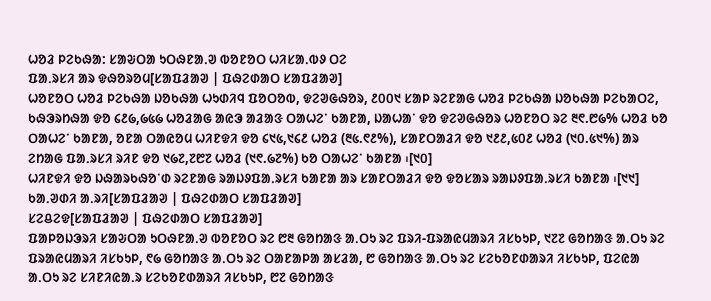ᱦᱚᱲ ᱞᱮᱠᱷᱟ: ᱥᱟᱶᱛᱟ ᱩᱛᱷᱱᱟᱹᱣ ᱵᱚᱱᱚᱛ ᱦᱤᱥᱟᱹᱵᱽ ᱛᱮ
ᱯᱟᱹᱨᱥᱤ ᱟᱨ ᱫᱷᱚᱨᱚᱢ[ᱥᱟᱯᱲᱟᱣ | ᱯᱷᱮᱰᱟᱛ ᱥᱟᱯᱲᱟᱣ]
ᱦᱚᱱᱚᱛ ᱦᱚᱲ ᱞᱮᱠᱷᱟ ᱡᱚᱠᱷᱟ ᱦᱩᱰᱤᱧ ᱯᱚᱛᱚᱵ, ᱫᱮᱣᱜᱷᱚᱨ, ᱒᱐᱐᱑ ᱥᱟᱞ ᱨᱮᱱᱟᱜ ᱦᱚᱲ ᱞᱮᱠᱷᱟ ᱡᱚᱠᱷᱟ ᱞᱮᱠᱟᱛᱮ, ᱠᱷᱳᱨᱴᱷᱟ ᱫᱚ ᱔᱒᱙,᱙᱕᱙ ᱦᱚᱲᱟᱜ ᱟᱭᱳ ᱟᱲᱟᱝ ᱛᱟᱦᱮᱸ ᱠᱟᱱᱟ, ᱡᱟᱦᱟᱸ ᱫᱚ ᱫᱮᱣᱜᱷᱚᱨ ᱦᱚᱱᱚᱛ ᱨᱮ ᱓᱖.᱘᱙% ᱦᱚᱲ ᱠᱚ ᱛᱟᱦᱮᱸ ᱠᱟᱱᱟ, ᱚᱱᱟ ᱛᱟᱭᱚᱢ ᱦᱤᱱᱫᱤ ᱫᱚ ᱔᱑᱕,᱑᱔᱒ ᱦᱚᱲ (᱓᱕.᱖᱒%), ᱥᱟᱱᱛᱟᱲᱤ ᱫᱚ ᱑᱒᱒,᱕᱐᱒ ᱦᱚᱲ (᱑᱐.᱕᱑%) ᱟᱨ ᱮᱴᱟᱜ ᱯᱟᱹᱨᱥᱤ ᱨᱤᱱ ᱫᱚ ᱑᱙᱗,᱗᱘᱗ ᱦᱚᱲ (᱑᱖.᱙᱗%) ᱠᱚ ᱛᱟᱦᱮᱸ ᱠᱟᱱᱟ ᱾[᱑᱐]
ᱦᱤᱱᱫᱤ ᱫᱚ ᱡᱷᱟᱨᱠᱷᱚᱸᱰ ᱨᱮᱱᱟᱜ ᱨᱟᱡᱽᱯᱟᱹᱨᱥᱤ ᱠᱟᱱᱟ ᱟᱨ ᱥᱟᱱᱛᱟᱲᱤ ᱫᱚ ᱫᱚᱥᱟᱨ ᱨᱟᱡᱽᱯᱟᱹᱨᱥᱤ ᱠᱟᱱᱟ ᱾[᱑᱑]
ᱠᱟᱹᱣᱰᱤ ᱟᱹᱨᱤ[ᱥᱟᱯᱲᱟᱣ | ᱯᱷᱮᱰᱟᱛ ᱥᱟᱯᱲᱟᱣ]
ᱥᱮᱪᱮᱫ[ᱥᱟᱯᱲᱟᱣ | ᱯᱷᱮᱰᱟᱛ ᱥᱟᱯᱲᱟᱣ]
ᱯᱟᱞᱚᱡᱳᱨᱤ ᱥᱟᱶᱛᱟ ᱩᱛᱷᱱᱟᱹᱣ ᱵᱚᱱᱚᱛ ᱨᱮ ᱘᱓ ᱜᱚᱴᱟᱝ ᱟᱹᱛᱩ ᱨᱮ ᱯᱨᱤ-ᱯᱨᱟᱭᱢᱟᱨᱤ ᱤᱥᱠᱩᱞ, ᱑᱗᱗ ᱜᱚᱴᱟᱝ ᱟᱹᱛᱩ ᱨᱮ ᱯᱨᱟᱭᱢᱟᱨᱤ ᱤᱥᱠᱩᱞ, ᱖᱙ ᱜᱚᱴᱟᱝ ᱟᱹᱛᱩ ᱨᱮ ᱛᱟᱱᱟᱞᱟ ᱟᱥᱲᱟ, ᱘ ᱜᱚᱴᱟᱝ ᱟᱹᱛᱩ ᱨᱮ ᱥᱮᱠᱚᱱᱰᱟᱨᱤ ᱤᱥᱠᱩᱞ, ᱯᱮᱭᱟ ᱟᱹᱛᱩ ᱨᱮ ᱥᱤᱱᱤᱭᱟᱹᱨ ᱥᱮᱠᱚᱱᱰᱟᱨᱤ ᱤᱥᱠᱩᱞ, ᱘᱗ ᱜᱚᱴᱟᱝ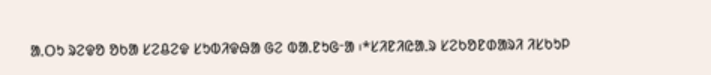ᱟᱹᱛᱩ ᱨᱮᱫᱚ ᱚᱠᱟ ᱥᱮᱪᱮᱫ ᱥᱩᱵᱤᱫᱷᱟ ᱜᱮ ᱵᱟᱹᱱᱩᱜᱼᱟ ᱾*ᱥᱤᱱᱤᱭᱟᱹᱨ ᱥᱮᱠᱚᱱᱰᱟᱨᱤ ᱤᱥᱠᱩᱞ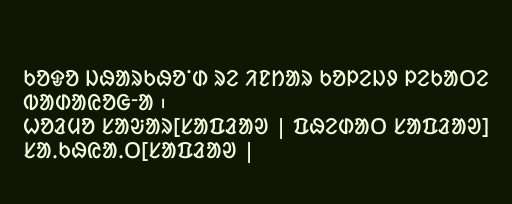ᱠᱚᱫᱚ ᱡᱷᱟᱨᱠᱷᱚᱸᱰ ᱨᱮ ᱤᱱᱴᱟᱨ ᱠᱚᱞᱮᱡᱽ ᱞᱮᱠᱟᱛᱮ ᱵᱟᱰᱟᱭᱚᱜᱼᱟ ᱾
ᱦᱚᱲᱢᱚ ᱥᱟᱶᱟᱨ[ᱥᱟᱯᱲᱟᱣ | ᱯᱷᱮᱰᱟᱛ ᱥᱟᱯᱲᱟᱣ]
ᱥᱟᱹᱠᱷᱭᱟᱹᱛ[ᱥᱟᱯᱲᱟᱣ |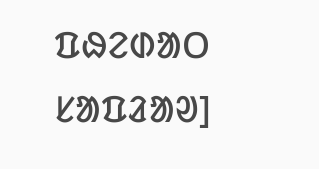ᱯᱷᱮᱰᱟᱛ ᱥᱟᱯᱲᱟᱣ]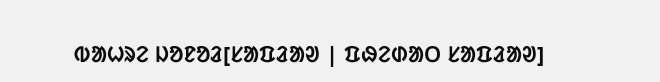ᱵᱟᱦᱨᱮ ᱡᱚᱱᱚᱲ[ᱥᱟᱯᱲᱟᱣ | ᱯᱷᱮᱰᱟᱛ ᱥᱟᱯᱲᱟᱣ]